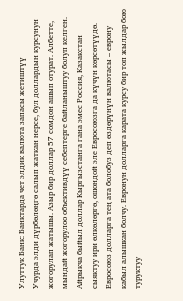Улуттук Банк: Банктарда чет элдик валюта запасы жетиштүү
Учурда элди дүрбөлөңгө салып жаткан нерсе, бул доллардын курсунун жогорулап жатышы. Азыр бир доллар 57 сомдон ашып отурат. Албетте, мындай жогорулоо объективдүү себептерге байланыштуу болуп келген. Айрыкча быйыл доллар Кыргызстанга гана эмес Россия, Казакстан сыяктуу ири өлкөлөргө, ошондой эле Евросоюзга да күчүн көрсөтүүдө. Евросоюз долларга тең ата болобуз деп өздөрүнүн валютасы – еврону кабыл алышкан болчу. Евронун долларга карата курсу бир топ жылдар бою туруктуу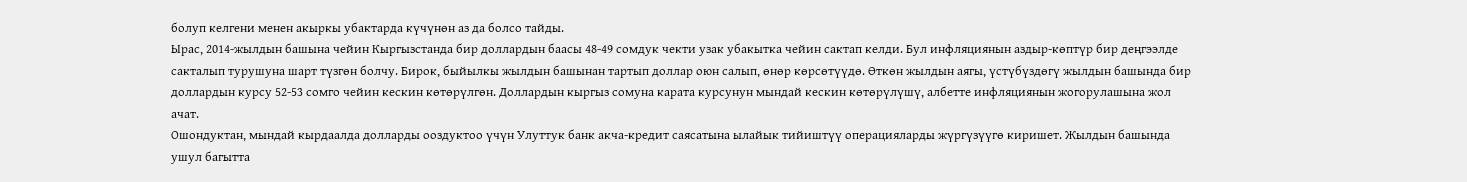болуп келгени менен акыркы убактарда күчүнөн аз да болсо тайды.
Ырас, 2014-жылдын башына чейин Кыргызстанда бир доллардын баасы 48-49 сомдук чекти узак убакытка чейин сактап келди. Бул инфляциянын аздыр-көптүр бир деңгээлде сакталып турушуна шарт түзгөн болчу. Бирок, быйылкы жылдын башынан тартып доллар оюн салып, өнөр көрсөтүүдө. Өткөн жылдын аягы, үстүбүздөгү жылдын башында бир доллардын курсу 52-53 сомго чейин кескин көтөрүлгөн. Доллардын кыргыз сомуна карата курсунун мындай кескин көтөрүлүшү, албетте инфляциянын жогорулашына жол ачат.
Ошондуктан, мындай кырдаалда долларды ооздуктоо үчүн Улуттук банк акча-кредит саясатына ылайык тийиштүү операцияларды жүргүзүүгө киришет. Жылдын башында ушул багытта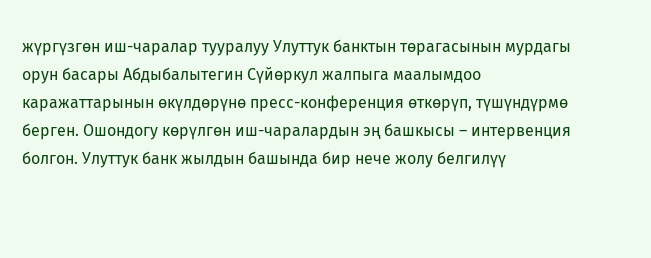жүргүзгөн иш-чаралар тууралуу Улуттук банктын төрагасынын мурдагы орун басары Абдыбалытегин Сүйөркул жалпыга маалымдоо каражаттарынын өкүлдөрүнө пресс-конференция өткөрүп, түшүндүрмө берген. Ошондогу көрүлгөн иш-чаралардын эң башкысы – интервенция болгон. Улуттук банк жылдын башында бир нече жолу белгилүү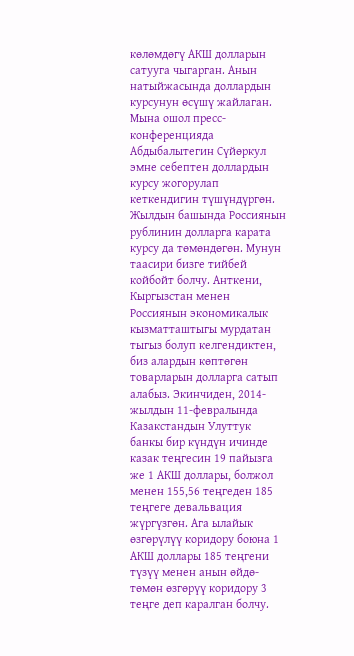көлөмдөгү АКШ долларын сатууга чыгарган. Анын натыйжасында доллардын курсунун өсүшү жайлаган. Мына ошол пресс-конференцияда Абдыбалытегин Сүйөркул эмне себептен доллардын курсу жогорулап кеткендигин түшүндүргөн. Жылдын башында Россиянын рублинин долларга карата курсу да төмөндөгөн. Мунун таасири бизге тийбей койбойт болчу. Анткени, Кыргызстан менен Россиянын экономикалык кызматташтыгы мурдатан тыгыз болуп келгендиктен, биз алардын көптөгөн товарларын долларга сатып алабыз. Экинчиден, 2014-жылдын 11-февралында Казакстандын Улуттук банкы бир күндүн ичинде казак теңгесин 19 пайызга же 1 АКШ доллары, болжол менен 155,56 теңгеден 185 теңгеге девальвация жүргүзгөн. Ага ылайык өзгөрүлүү коридору боюна 1 АКШ доллары 185 теңгени түзүү менен анын өйдө-төмөн өзгөрүү коридору 3 теңге деп каралган болчу.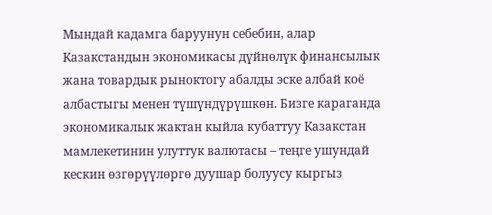Мындай кадамга баруунун себебин, алар Казакстандын экономикасы дүйнөлүк финансылык жана товардык рыноктогу абалды эске албай коё албастыгы менен түшүндүрүшкөн. Бизге караганда экономикалык жактан кыйла кубаттуу Казакстан мамлекетинин улуттук валютасы – теңге ушундай кескин өзгөрүүлөргө дуушар болуусу кыргыз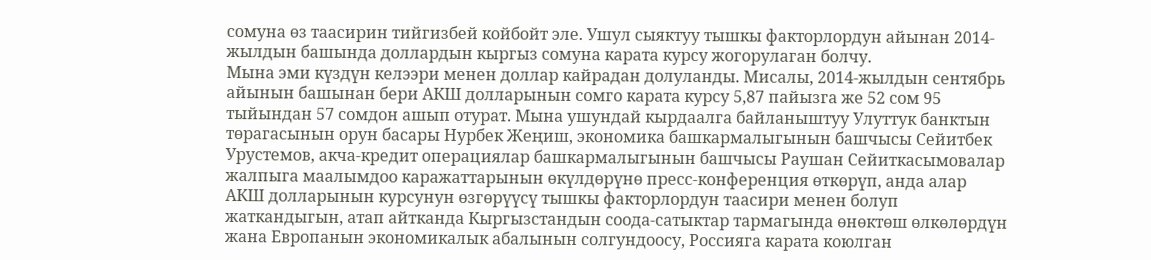сомуна өз таасирин тийгизбей койбойт эле. Ушул сыяктуу тышкы факторлордун айынан 2014-жылдын башында доллардын кыргыз сомуна карата курсу жогорулаган болчу.
Мына эми күздүн келээри менен доллар кайрадан долуланды. Мисалы, 2014-жылдын сентябрь айынын башынан бери АКШ долларынын сомго карата курсу 5,87 пайызга же 52 сом 95 тыйындан 57 сомдон ашып отурат. Мына ушундай кырдаалга байланыштуу Улуттук банктын төрагасынын орун басары Нурбек Жеңиш, экономика башкармалыгынын башчысы Сейитбек Урустемов, акча-кредит операциялар башкармалыгынын башчысы Раушан Сейиткасымовалар жалпыга маалымдоо каражаттарынын өкүлдөрүнө пресс-конференция өткөрүп, анда алар АКШ долларынын курсунун өзгөрүүсү тышкы факторлордун таасири менен болуп жаткандыгын, атап айтканда Кыргызстандын соода-сатыктар тармагында өнөктөш өлкөлөрдүн жана Европанын экономикалык абалынын солгундоосу, Россияга карата коюлган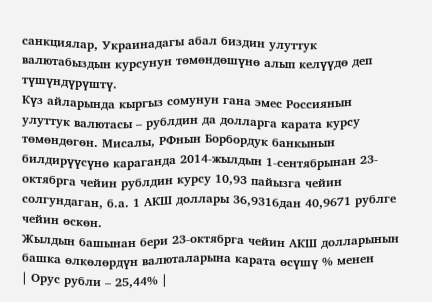санкциялар, Украинадагы абал биздин улуттук валютабыздын курсунун төмөндөшүнө алып келүүдө деп түшүндүрүштү.
Күз айларында кыргыз сомунун гана эмес Россиянын улуттук валютасы – рублдин да долларга карата курсу төмөндөгөн. Мисалы, РФнын Борбордук банкынын билдирүүсүнө караганда 2014-жылдын 1-сентябрынан 23-октябрга чейин рублдин курсу 10,93 пайызга чейин солгундаган, б.а. 1 АКШ доллары 36,9316дан 40,9671 рублге чейин өскөн.
Жылдын башынан бери 23-октябрга чейин АКШ долларынын башка өлкөлөрдүн валюталарына карата өсүшү % менен
| Орус рубли – 25,44% |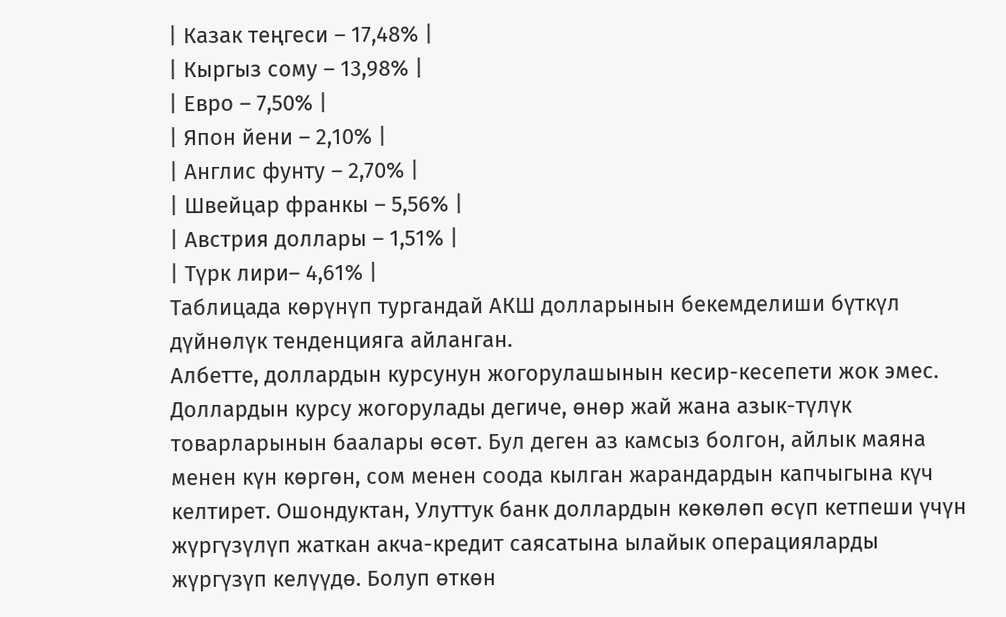| Казак теңгеси – 17,48% |
| Кыргыз сому – 13,98% |
| Евро – 7,50% |
| Япон йени – 2,10% |
| Англис фунту – 2,70% |
| Швейцар франкы – 5,56% |
| Австрия доллары – 1,51% |
| Түрк лири– 4,61% |
Таблицада көрүнүп тургандай АКШ долларынын бекемделиши бүткүл дүйнөлүк тенденцияга айланган.
Албетте, доллардын курсунун жогорулашынын кесир-кесепети жок эмес. Доллардын курсу жогорулады дегиче, өнөр жай жана азык-түлүк товарларынын баалары өсөт. Бул деген аз камсыз болгон, айлык маяна менен күн көргөн, сом менен соода кылган жарандардын капчыгына күч келтирет. Ошондуктан, Улуттук банк доллардын көкөлөп өсүп кетпеши үчүн жүргүзүлүп жаткан акча-кредит саясатына ылайык операцияларды жүргүзүп келүүдө. Болуп өткөн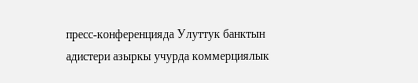пресс-конференцияда Улуттук банктын адистери азыркы учурда коммерциялык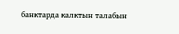банктарда калктын талабын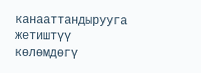канааттандырууга жетиштүү көлөмдөгү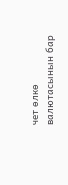чет өлкө валютасынын бар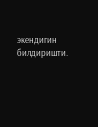экендигин билдиришти.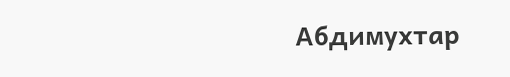Абдимухтар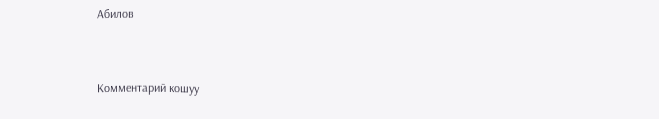Абилов


Комментарий кошуу